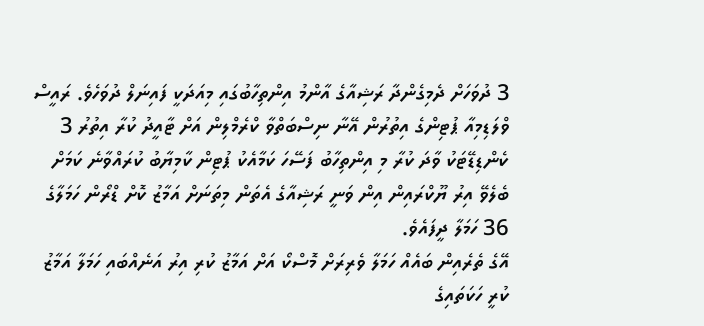3 ދުވަހަށް ދެމިގެންދާ ރަޝިއާގެ އާންމު އިންތިހާބުގައި މިއަދަކީ ފައިނަލް ދުވަހެވެ. ރައީސް ވްލަޑިމިއާ ޕުޓިންގެ އިތުރުން އޭނާ ނިސްބަތްވާ ކްރެމްލިން އަށް ޓާއީދު ކުރާ އިތުރު 3 ކެންޑިޑޭޓަކު ވާދަ ކުރާ މި އިންތިހާބު ފަސޭހަ ކަމާއެކު ޕުޓިން ކާމިޔާބު ކުރައްވާނެ ކަމަށް ބެލެވޭ އިރު ޔޫކްރައިން އިން ވަނީ ރަޝިއާގެ އެތަން މިތަނަށް އަމާޒު ކޮށް ޑްރޯން ހަމަލާގެ 36 ހަމަލާ ދީފައެވެ.
އޭގެ ތެރެއިން ބައެއް ހަމަލާ ވެރިރަށް މޮސްކޯ އަށް އަމާޒު ކުރި އިރު އަނެއްބައި ހަމަލާ އަމާޒު ކުރީ ހަކަތައިގެ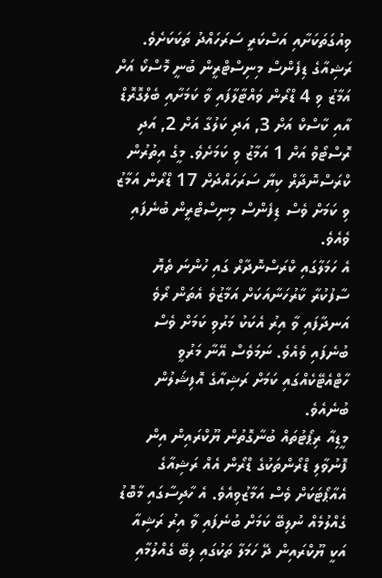ވިއުގަތަކަށާއި އަސްކަރީ ސަރަހައްދު ތަކަކަށެވެ.
ރަޝިއާގެ ޑިފެންސް މިނިސްޓްރީން ބުނީ މޮސްކޯ އަށް އަމާޒު ވި 4 ޑްރޯން ވައްޓާލާފައި ވާ ކަމަށާއި ބެލްގޮރޮޑް އާއި ކާސްކް އަށް 3, އަދި ކަލުގާ އަށް 2, އަދި ރޮސްޓޯވް އަށް 1 އަމާޒު ވި ކަމަށެވެ. މީގެ އިތުރުން ކްރަސްނޮދާރް ކިޔާ ސަރަހައްދަށް 17 ޑްރޯން އަމާޒު ވި ކަމަށް ވެސް ޑިފެންސް މިނިސްޓްރީން ބުނެފައި ވެއެވެ.
އެ ހަމަލާގައި ކްރަސްނޮދާރް ގައި ހުންނަ ތެޔޮ ސާފުކުރާ ކާރުހަނާއަކަށް އަމާޒުވެ އެތަން ރޯވެ އަނދާފައި ވާ އިރު އެކަކު މަރުވި ކަމަށް ވެސް ބުނެފައި ވެއެވެ. ނަމަވެސް އޭނާ މަރުވީ ހާޓްއެޓޭކެއްގައި ކަމަށް ރަޝިއާގެ އޮފިޝަލުން ބުނެއެވެ.
މީޑިއާ ރިޕޯޓުތައް ބުނާގޮތުން ޔޫކްރައިން އިން ފޮނުވާލި ޑްރޯންތަކުގެ ޑްރޯން އެއް ރަޝިއާގެ އެއާޕޯޓަކަށް ވެސް އަމާޒުވިއެވެ. އެ ހާދިސާގައި މާބޮޑު ގެއްލުމެއް ނުލިބޭ ކަމަށް ބުނެފައި ވާ އިރު ރަޝިއާ އަކީ ޔޫކްރައިން ދޭ ހަމަލާ ތަކުގައި ލިބޭ ގެއްލުމާއި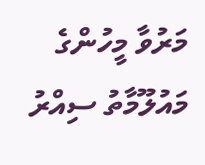މަރުވާ މީހުންގެ މައުލޫމާތު ސިއްރު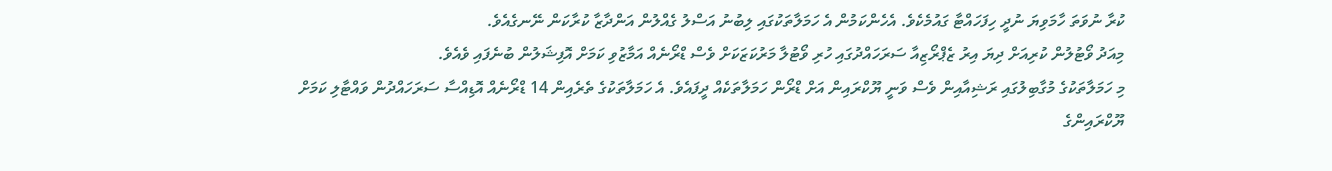ކުރާ ނުވަތަ ހާމަވިޔަ ނުދީ ހިފަހައްޓާ ގައުމެކެވެ. އެހެންކަމުން އެ ހަމަލާތަކުގައި ލިބުނު އަސްލު ގެއްލުން އަންދާޒާ ކުރާކަން ނޭނގެއެވެ.
މިއަދު ވޯޓުލުން ކުރިއަށް ދިޔަ އިރު ޒެޕްރޯޒިއާ ސަރަހައްދުގައި ހުރި ވޯޓުލާ މަރުކަޒަކަށް ވެސް ޑްރޯނެއް އަމާޒުވި ކަމަށް އޮފިޝަލުން ބުނެފައި ވެއެވެ.
މި ހަމަލާތަކުގެ މުގާބިލުގައި ރަޝިއާއިން ވެސް ވަނީ ޔޫކްރައިން އަށް ޑްރޯން ހަމަލާތަކެއް ދީފައެވެ. އެ ހަމަލާތަކުގެ ތެރެއިން 14 ޑްރޯނެއް އޮޑިއްސާ ސަރަހައްދުން ވައްޓާލި ކަމަށް ޔޫކްރައިންގެ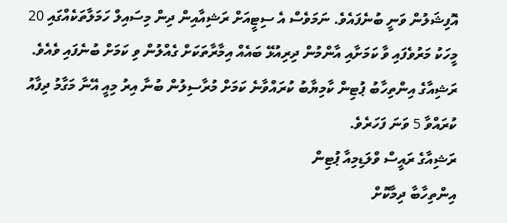އޮފިޝަލުން ވަނީ ބުނެފައެވެ. ނަމަވެސް އެ ސިޓީއަށް ރަޝިއާއިން ދިން މިސައިލް ހަމަލާތަކެއްގައި 20 މީހަކު މަރުވެފައި ވާ ކަމަށާއި އާންމުން ދިރިއުޅޭ ބައެއް އިމާރާތަކަށް ގެއްލުން ވި ކަމަށް ބުނެފައި ވެއެވެ.
ރަޝިއާގެ އިންތިހާބު ޕުޓިން ކާމިޔާބު ކުރައްވާނެ ކަމަށް މުރާސިލުން ބުނާ އިރު މިއީ އޭނާ މަގާމު ދިފާއު ކުރައްވާ 5 ވަނަ ފަހަރެވެ.
ރަޝިއާގެ ރައީސް ވްލަޑިމިއާ ޕުޓިން
އިންތިހާބާ ދިމާކޮށް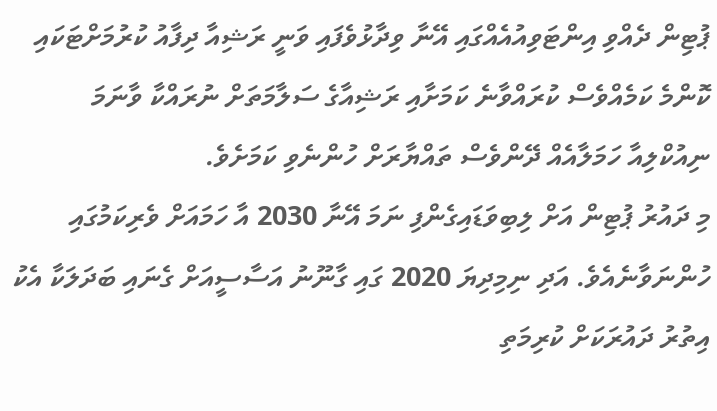ޕުޓިން ދެއްވި އިންޓަވިއުއެއްގައި އޭނާ ވިދާޅުވެފައި ވަނީ ރަޝިއާ ދިފާއު ކުރުމަށްޓަކައި ކޮންމެ ކަމެއްވެސް ކުރައްވާނެ ކަމަށާއި ރަޝިއާގެ ސަލާމަތަށް ނުރައްކާ ވާނަމަ ނިއުކްލިއާ ހަމަލާއެއް ދޭންވެސް ތައްޔާރަށް ހުންނެވި ކަމަށެވެ.
މި ދައުރު ޕުޓިން އަށް ލިބިވަޑައިގެންފި ނަމަ އޭނާ 2030 އާ ހަމައަށް ވެރިކަމުގައި ހުންނަވާނެއެވެ. އަދި ނިމިދިޔަ 2020 ގައި ގާނޫނު އަސާސީއަށް ގެނައި ބަދަލަކާ އެކު އިތުރު ދައުރަކަށް ކުރިމަތި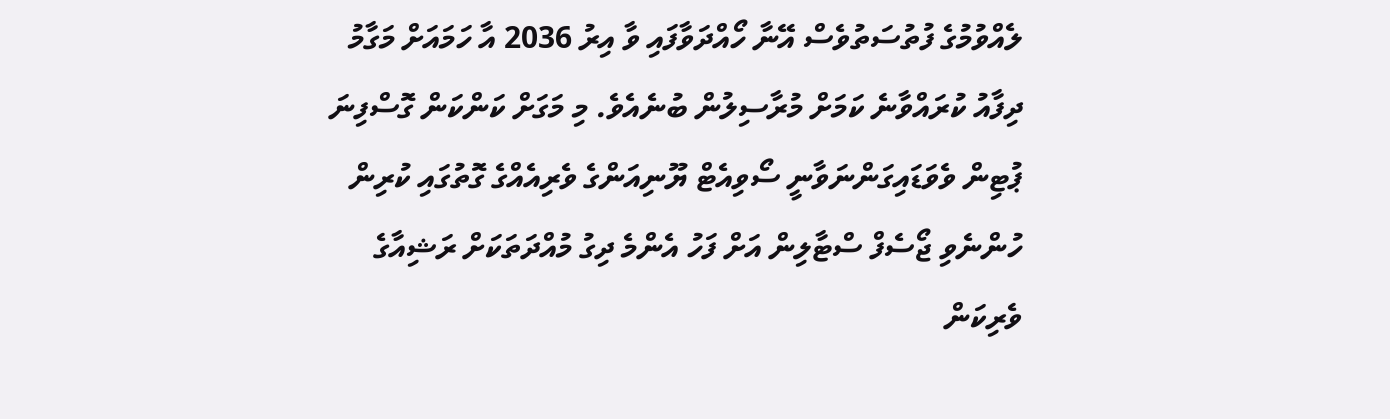ލެއްވުމުގެ ފުތުސަތުވެސް އޭނާ ހޯއްދަވާފައި ވާ އިރު 2036 އާ ހަމައަށް މަގާމު ދިފާއު ކުރައްވާނެ ކަމަށް މުރާސިލުން ބުނެއެވެ. މި މަގަށް ކަންކަން ގޮސްފިނަ ޕުޓިން ވެވަޑައިގަންނަވާނީ ސޯވިއެޓް ޔޫނިއަންގެ ވެރިއެއްގެ ގޮތުގައި ކުރިން ހުންނެވި ޖޯސެފް ސްޓާލިން އަށް ފަހު އެންމެ ދިގު މުއްދަތަކަށް ރަޝިއާގެ ވެރިކަން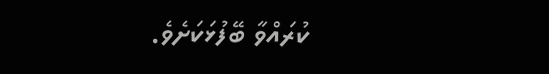ކުރައްވާ ބޭފުޅަކަށެވެ.